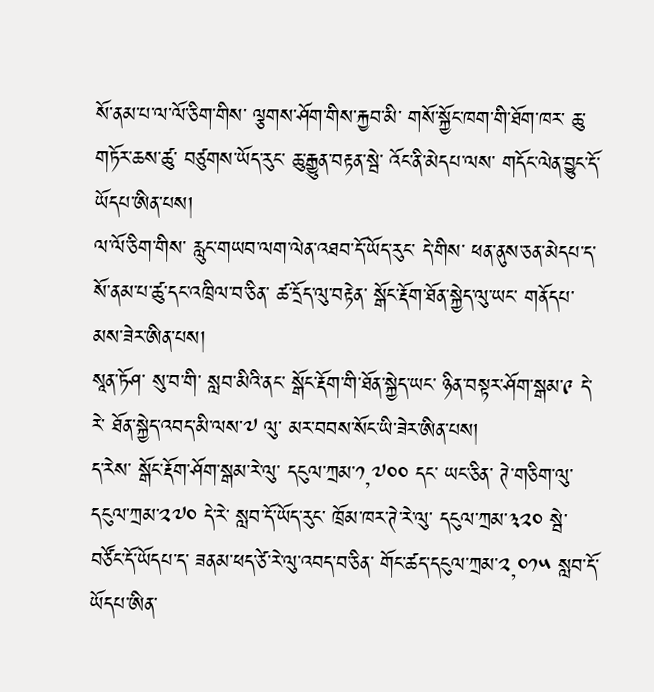སོ་ནམ་པ་ལ་ལོ་ཅིག་གིས་ ལྕགས་ཤོག་གིས་རྐྱབ་མི་ གསོ་སྐྱོང་ཁག་གི་ཐོག་ཁར་ ཆུ་གཏོར་ཆས་ཚུ་ བཙུགས་ཡོད་རུང་ ཆུ་རྒྱུན་བརྟན་སྦེ་ འོང་ནི་མེདཔ་ལས་ གདོང་ལེན་བྱུང་དོ་ཡོདཔ་ཨིན་པས།
ལ་ལོ་ཅིག་གིས་ རླུང་གཡབ་ལག་ལེན་འཐབ་དོ་ཡོད་རུང་ དེ་གིས་ ཕན་ནུས་ཅན་མེདཔ་ད་ སོ་ནམ་པ་ཚུ་དང་འཁྲིལ་བ་ཅིན་ ཚ་དྲོད་ལུ་བརྟེན་ སྒོང་རྡོག་ཐོན་སྐྱེད་ལུ་ཡང་ གནོདཔ་མས་ཟེར་ཨིན་པས།
སཱན་ཏོཤ་ སུ་བ་གི་ སླབ་མིའི་ནང་ སྒོང་རྡོག་གི་ཐོན་སྐྱེད་ཡང་ ཉིན་བསྟར་ཤོག་སྒམ་༩ དེ་རེ་ ཐོན་སྐྱེད་འབད་མི་ལས་༧ ལུ་ མར་བབས་སོང་ཡི་ཟེར་ཨིན་པས།
ད་རེས་ སྒོང་རྡོག་ཤོག་སྒམ་རེ་ལུ་ དངུལ་ཀྲམ་༡,༧༠༠ དང་ ཡང་ཅིན་ ཊེ་གཅིག་ལུ་ དངུལ་ཀྲམ་༢༧༠ དེ་རེ་ སླབ་དོ་ཡོད་རུང་ ཁྲོམ་ཁར་ཊེ་རེ་ལུ་ དངུལ་ཀྲམ་༣༢༠ སྦེ་ བཙོང་དོ་ཡོདཔ་ད་ ཟནམ་ཕད་ཙེ་རེ་ལུ་འབད་བ་ཅིན་ གོང་ཚད་དངུལ་ཀྲམ་༢,༠༡༥ སླབ་དོ་ཡོདཔ་ཨིན་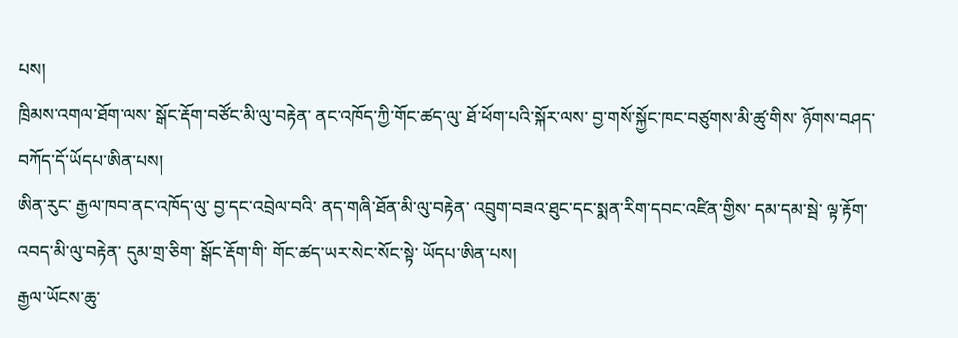པས།
ཁྲིམས་འགལ་ཐོག་ལས་ སྒོང་རྡོག་བཙོང་མི་ལུ་བརྟེན་ ནང་འཁོད་ཀྱི་གོང་ཚད་ལུ་ ཐོ་ཕོག་པའི་སྐོར་ལས་ བྱ་གསོ་སྐྱོང་ཁང་བཙུགས་མི་ཚུ་གིས་ ཉོགས་བཤད་བཀོད་དོ་ཡོདཔ་ཨིན་པས།
ཨིན་རུང་ རྒྱལ་ཁབ་ནང་འཁོད་ལུ་ བྱ་དང་འབྲེལ་བའི་ ནད་གཞི་ཐོན་མི་ལུ་བརྟེན་ འབྲུག་བཟའ་ཐུང་དང་སྨན་རིག་དབང་འཛིན་གྱིས་ དམ་དམ་སྦེ་ ལྟ་རྟོག་འབད་མི་ལུ་བརྟེན་ དུམ་གྲ་ཅིག་ སྒོང་རྡོག་གི་ གོང་ཚད་ཡར་སེང་སོང་སྟེ་ ཡོདཔ་ཨིན་པས།
རྒྱལ་ཡོངས་ཆུ་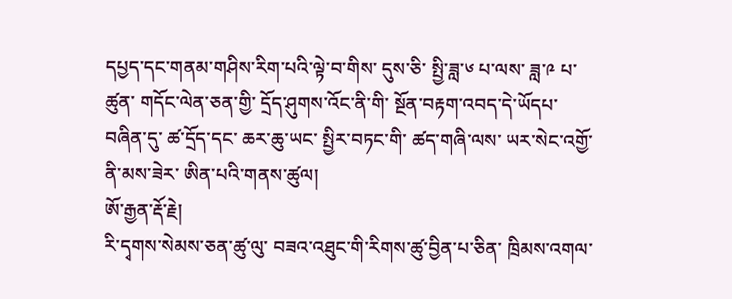དཔྱད་དང་གནམ་གཤིས་རིག་པའི་ལྟེ་བ་གིས་ དུས་ཅི་ སྤྱི་ཟླ་༦ པ་ལས་ ཟླ་༩ པ་ཚུན་ གདོང་ལེན་ཅན་གྱི་ དྲོད་ཤུགས་འོང་ནི་གི་ སྔོན་བརྟག་འབད་དེ་ཡོདཔ་བཞིན་དུ་ ཚ་དྲོད་དང་ ཆར་ཆུ་ཡང་ སྤྱིར་བཏང་གི་ ཚད་གཞི་ལས་ ཡར་སེང་འགྱོ་ནི་མས་ཟེར་ ཨིན་པའི་གནས་ཚུལ།
ཨོ་རྒྱན་རྡོ་རྗེ།
རི་དྭགས་སེམས་ཅན་ཚུ་ལུ་ བཟའ་འཐུང་གི་རིགས་ཚུ་བྱིན་པ་ཅིན་ ཁྲིམས་འགལ་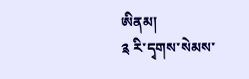ཨིནམ།
༉ རི་དྭགས་སེམས་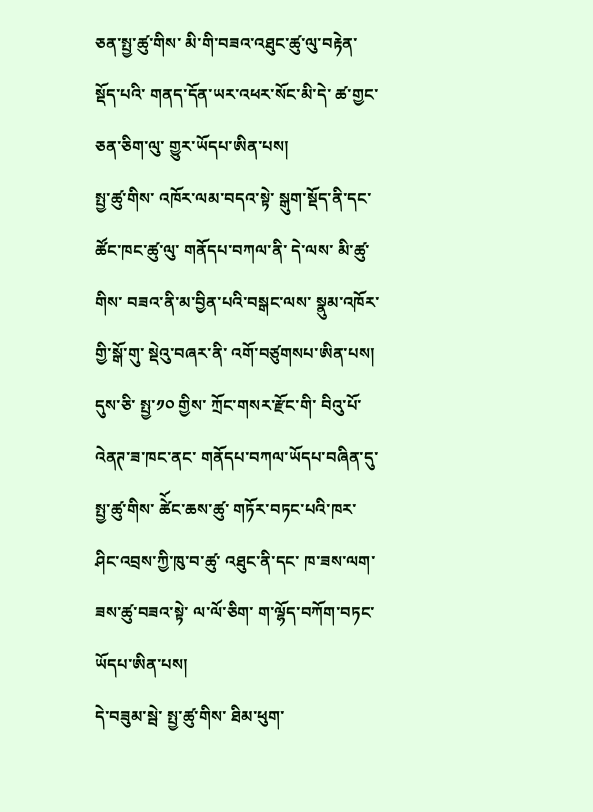ཅན་སྤྱ་ཚུ་གིས་ མི་གི་བཟའ་འཐུང་ཚུ་ལུ་བརྟེན་སྡོད་པའི་ གནད་དོན་ཡར་འཕར་སོང་མི་དེ་ ཚ་གྱང་ཅན་ཅིག་ལུ་ གྱུར་ཡོདཔ་ཨིན་པས།
སྤྱ་ཚུ་གིས་ འཁོར་ལམ་བདའ་སྟེ་ སྒུག་སྡོད་ནི་དང་ ཚོང་ཁང་ཚུ་ལུ་ གནོདཔ་བཀལ་ནི་ དེ་ལས་ མི་ཚུ་གིས་ བཟའ་ནི་མ་བྱིན་པའི་བསྒང་ལས་ སྣུམ་འཁོར་གྱི་སྒོ་གུ་ སྡེའུ་བཞར་ནི་ འགོ་བཙུགསཔ་ཨིན་པས།
དུས་ཅི་ སྤྱ་༡༠ གྱིས་ ཀྲོང་གསར་རྫོང་གི་ བིའུ་པོ་འེནཊ་ཟ་ཁང་ནང་ གནོདཔ་བཀལ་ཡོདཔ་བཞིན་དུ་ སྤྱ་ཚུ་གིས་ ཚེོང་ཆས་ཚུ་ གཏོར་བཏང་པའི་ཁར་ ཤིང་འབྲས་ཀྱི་ཁུ་བ་ཚུ་ འཐུང་ནི་དང་ ཁ་ཟས་ལག་ཟས་ཚུ་བཟའ་སྟེ་ ལ་ལོ་ཅིག་ ག་ལྷོད་བཀོག་བཏང་ཡོདཔ་ཨིན་པས།
དེ་བཟུམ་སྦེ་ སྤྱ་ཚུ་གིས་ ཐིམ་ཕུག་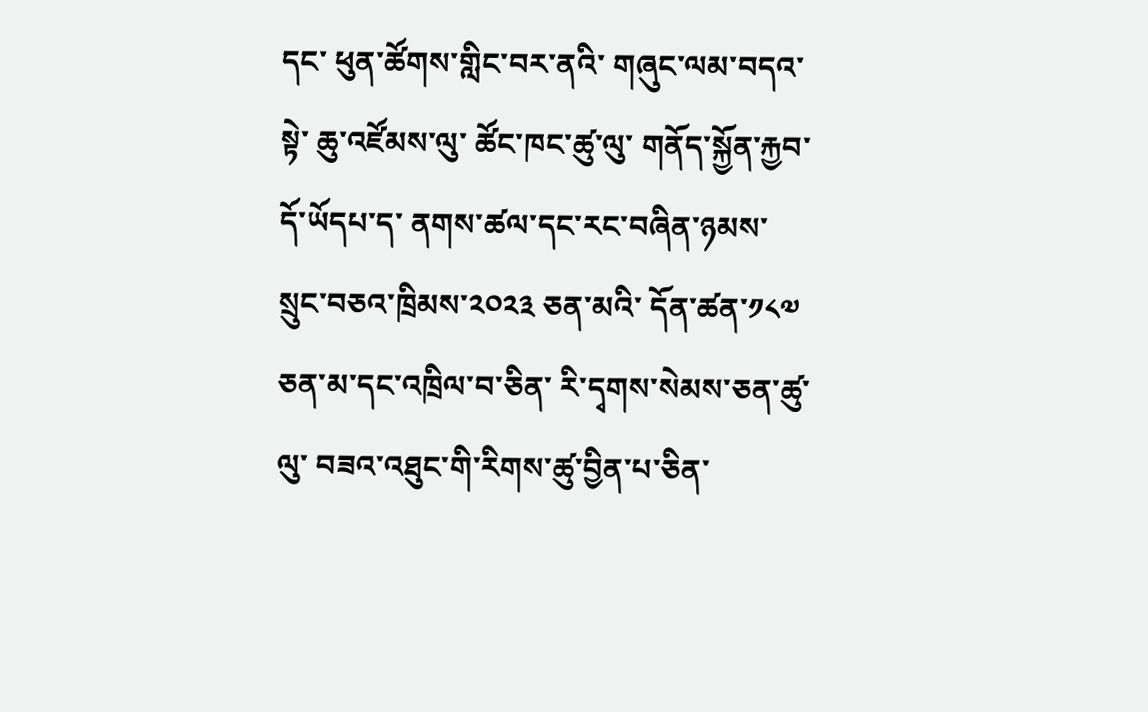དང་ ཕུན་ཚོགས་གླིང་བར་ནའི་ གཞུང་ལམ་བདའ་སྟེ་ ཆུ་འཛོམས་ལུ་ ཚོང་ཁང་ཚུ་ལུ་ གནོད་སྐྱོན་རྐྱབ་དོ་ཡོདཔ་ད་ ནགས་ཚལ་དང་རང་བཞིན་ཉམས་སྲུང་བཅའ་ཁྲིམས་༢༠༢༣ ཅན་མའི་ དོན་ཚན་༡༨༧ ཅན་མ་དང་འཁྲིལ་བ་ཅིན་ རི་དྭགས་སེམས་ཅན་ཚུ་ལུ་ བཟའ་འཐུང་གི་རིགས་ཚུ་བྱིན་པ་ཅིན་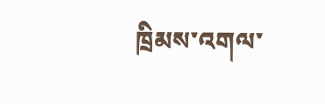ཁྲིམས་འགལ་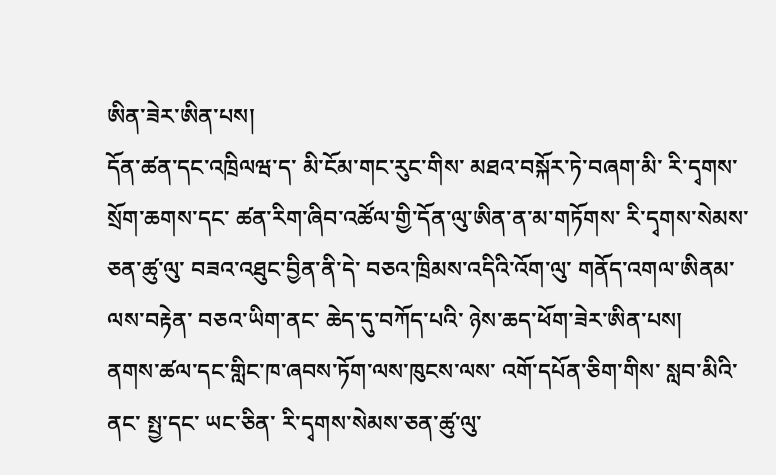ཨིན་ཟེར་ཨིན་པས།
དོན་ཚན་དང་འཁྲིལཝ་ད་ མི་ངོམ་གང་རུང་གིས་ མཐའ་བསྐོར་ཏེ་བཞག་མི་ རི་དྭགས་སྲོག་ཆགས་དང་ ཚན་རིག་ཞིབ་འཚོལ་གྱི་དོན་ལུ་ཨིན་ན་མ་གཏོགས་ རི་དྭགས་སེམས་ཅན་ཚུ་ལུ་ བཟའ་འཐུང་བྱིན་ནི་དེ་ བཅའ་ཁྲིམས་འདིའི་འོག་ལུ་ གནོད་འགལ་ཨིནམ་ལས་བརྟེན་ བཅའ་ཡིག་ནང་ ཆེད་དུ་བཀོད་པའི་ ཉེས་ཆད་ཕོག་ཟེར་ཨིན་པས།
ནགས་ཚལ་དང་གླིང་ཁ་ཞབས་ཏོག་ལས་ཁུངས་ལས་ འགོ་དཔོན་ཅིག་གིས་ སླབ་མིའི་ནང་ སྤྱ་དང་ ཡང་ཅིན་ རི་དྭགས་སེམས་ཅན་ཚུ་ལུ་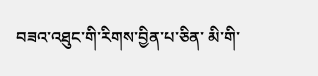བཟའ་འཐུང་གི་རིགས་བྱིན་པ་ཅིན་ མི་གི་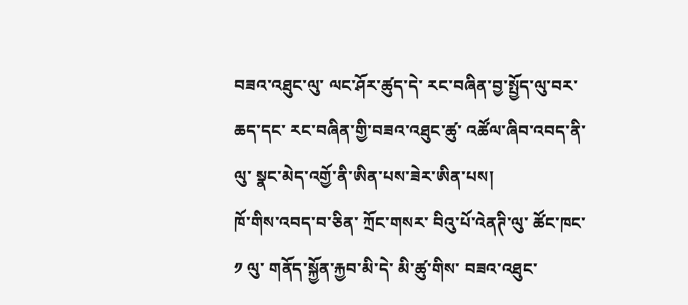བཟའ་འཐུང་ལུ་ ལང་ཤོར་ཚུད་དེ་ རང་བཞིན་བྱ་སྤྱོད་ལུ་བར་ཆད་དང་ རང་བཞིན་གྱི་བཟའ་འཐུང་ཚུ་ འཚོལ་ཞིབ་འབད་ནི་ལུ་ སྣང་མེད་འགྱོ་ནི་ཨིན་པས་ཟེར་ཨིན་པས།
ཁོ་གིས་འབད་བ་ཅིན་ ཀྲོང་གསར་ བིའུ་པོ་འེནཊི་ལུ་ ཚོང་ཁང་༡ ལུ་ གནོད་སྐྱོན་རྐྱབ་མི་དེ་ མི་ཚུ་གིས་ བཟའ་འཐུང་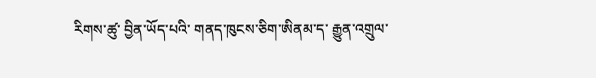རིགས་ཚུ་ བྱིན་ཡོད་པའི་ གནད་ཁུངས་ཅིག་ཨིནམ་ད་ རྒྱུན་འགྲུལ་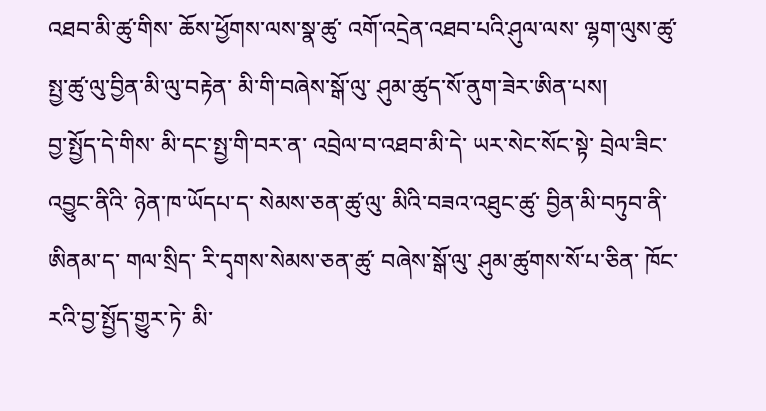འཐབ་མི་ཚུ་གིས་ ཆོས་ཕྱོགས་ལས་སྣ་ཚུ་ འགོ་འདྲེན་འཐབ་པའི་ཤུལ་ལས་ ལྷག་ལུས་ཚུ་ སྤྱ་ཚུ་ལུ་བྱིན་མི་ལུ་བརྟེན་ མི་གི་བཞེས་སྒོ་ལུ་ ཤུམ་ཚུད་སོ་ནུག་ཟེར་ཨིན་པས།
བྱ་སྤྱོད་དེ་གིས་ མི་དང་སྤྱ་གི་བར་ན་ འབྲེལ་བ་འཐབ་མི་དེ་ ཡར་སེང་སོང་སྟེ་ བྲེལ་ཟིང་འབྱུང་ནིའི་ ཉེན་ཁ་ཡོདཔ་ད་ སེམས་ཅན་ཚུ་ལུ་ མིའི་བཟའ་འཐུང་ཚུ་ བྱིན་མི་བཏུབ་ནི་ཨིནམ་ད་ གལ་སྲིད་ རི་དྭགས་སེམས་ཅན་ཚུ་ བཞེས་སྒོ་ལུ་ ཤུམ་ཚུགས་སོ་པ་ཅིན་ ཁོང་རའི་བྱ་སྤྱོད་གྱུར་ཏེ་ མི་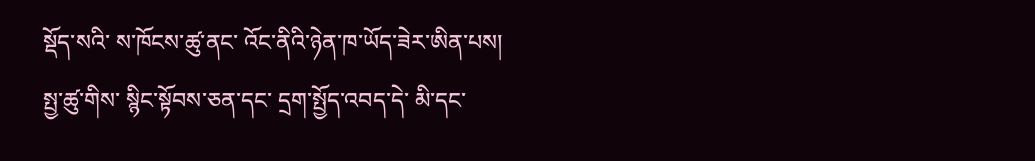སྡོད་སའི་ ས་ཁོངས་ཚུ་ནང་ འོང་ནིའི་ཉེན་ཁ་ཡོད་ཟེར་ཨིན་པས།
སྤྱ་ཚུ་གིས་ སྙིང་སྟོབས་ཅན་དང་ དྲག་སྤྱོད་འབད་དེ་ མི་དང་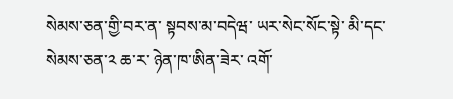སེམས་ཅན་གྱི་བར་ན་ སྟབས་མ་བདེཝ་ ཡར་སེང་སོང་སྟེ་ མི་དང་སེམས་ཅན་༢ ཆ་ར་ ཉེན་ཁ་ཨིན་ཟེར་ འགོ་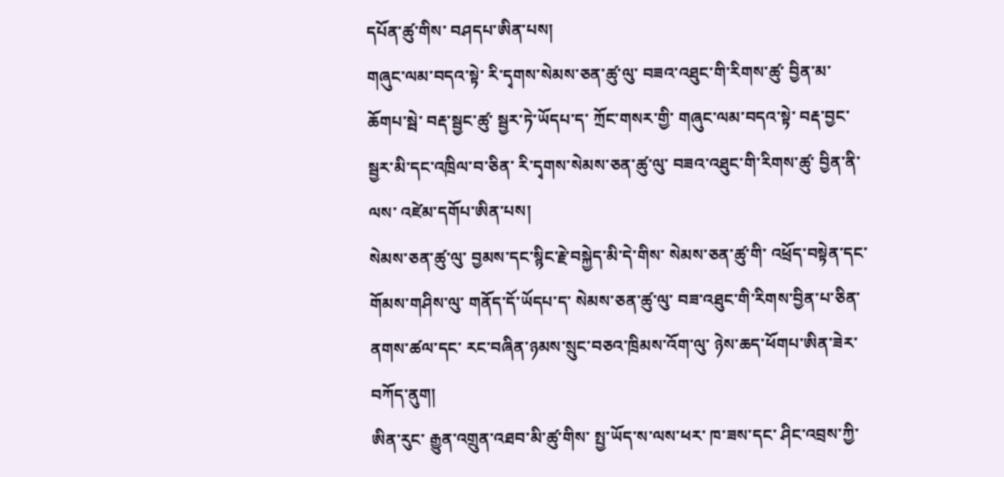དཔོན་ཚུ་གིས་ བཤདཔ་ཨིན་པས།
གཞུང་ལམ་བདའ་སྟེ་ རི་དྭགས་སེམས་ཅན་ཚུ་ལུ་ བཟའ་འཐུང་གི་རིགས་ཚུ་ བྱིན་མ་ཆོགཔ་སྦེ་ བརྡ་སྦྱང་ཚུ་ སྦྱར་ཏེ་ཡོདཔ་ད་ ཀྲོང་གསར་གྱི་ གཞུང་ལམ་བདའ་སྟེ་ བརྡ་བྱང་སྦྱར་མི་དང་འཁྲིལ་བ་ཅིན་ རི་དྭགས་སེམས་ཅན་ཚུ་ལུ་ བཟའ་འཐུང་གི་རིགས་ཚུ་ བྱིན་ནི་ལས་ འཛེམ་དགོཔ་ཨིན་པས།
སེམས་ཅན་ཚུ་ལུ་ བྱམས་དང་སྙིང་རྗེ་བསྐྱེད་མི་དེ་གིས་ སེམས་ཅན་ཚུ་གི་ འཕྲོད་བསྟེན་དང་ གོམས་གཤིས་ལུ་ གནོད་དོ་ཡོདཔ་ད་ སེམས་ཅན་ཚུ་ལུ་ བཟ་འཐུང་གི་རིགས་བྱིན་པ་ཅིན་ ནགས་ཚལ་དང་ རང་བཞིན་ཉམས་སྲུང་བཅའ་ཁྲིམས་འོག་ལུ་ ཉེས་ཆད་ཕོགཔ་ཨིན་ཟེར་བཀོད་ནུག།
ཨིན་རུང་ རྒྱུན་འགྲུན་འཐབ་མི་ཚུ་གིས་ སྤྱ་ཡོད་ས་ལས་ཕར་ ཁ་ཟས་དང་ ཤིང་འབྲས་ཀྱི་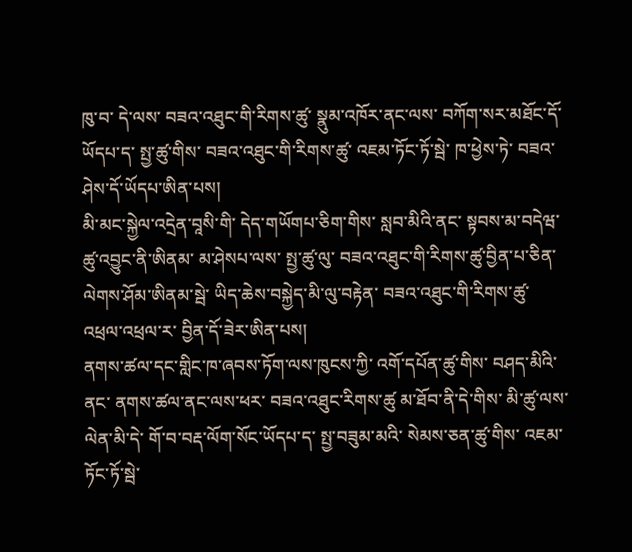ཁུ་བ་ དེ་ལས་ བཟའ་འཐུང་གི་རིགས་ཚུ་ སྣུམ་འཁོར་ནང་ལས་ བཀོག་སར་མཐོང་དོ་ཡོདཔ་ད་ སྤྱ་ཚུ་གིས་ བཟའ་འཐུང་གི་རིགས་ཚུ་ འཇམ་ཏོང་ཏོ་སྦེ་ ཁ་ཕྱེས་ཏེ་ བཟའ་ཤེས་དོ་ཡོདཔ་ཨིན་པས།
མི་མང་སྐྱེལ་འདྲེན་བཱསི་གི་ དེད་གཡོགཔ་ཅིག་གིས་ སླབ་མིའི་ནང་ སྟབས་མ་བདེཝ་ཚུ་འབྱུང་ནི་ཨིནམ་ མ་ཤེསཔ་ལས་ སྤྱ་ཚུ་ལུ་ བཟའ་འཐུང་གི་རིགས་ཚུ་བྱིན་པ་ཅིན་ ལེགས་ཤོམ་ཨིནམ་སྦེ་ ཡིད་ཆེས་བསྐྱེད་མི་ལུ་བརྟེན་ བཟའ་འཐུང་གི་རིགས་ཚུ་ འཕྲལ་འཕྲལ་ར་ བྱིན་དོ་ཟེར་ཨིན་པས།
ནགས་ཚལ་དང་གླིང་ཁ་ཞབས་ཏོག་ལས་ཁུངས་ཀྱི་ འགོ་དཔོན་ཚུ་གིས་ བཤད་མིའི་ནང་ ནགས་ཚལ་ནང་ལས་ཕར་ བཟའ་འཐུང་རིགས་ཚུ མ་ཐོབ་ནི་དེ་གིས་ མི་ཚུ་ལས་ལེན་མི་དེ་ གོ་བ་བརྡ་ལོག་སོང་ཡོདཔ་ད་ སྤྱ་བཟུམ་མའི་ སེམས་ཅན་ཚུ་གིས་ འཇམ་ཏོང་ཏོ་སྦེ་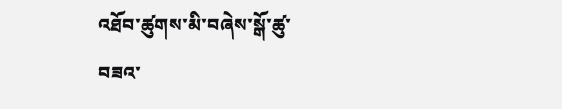འཐོབ་ཚུགས་མི་བཞེས་སྒོ་ཚུ་ བཟའ་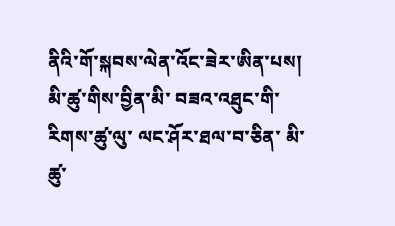ནིའི་གོ་སྐབས་ལེན་འོང་ཟེར་ཨིན་པས།
མི་ཚུ་གིས་བྱིན་མི་ བཟའ་འཐུང་གི་རིགས་ཚུ་ལུ་ ལང་ཤོར་ཐལ་བ་ཅིན་ མི་ཚུ་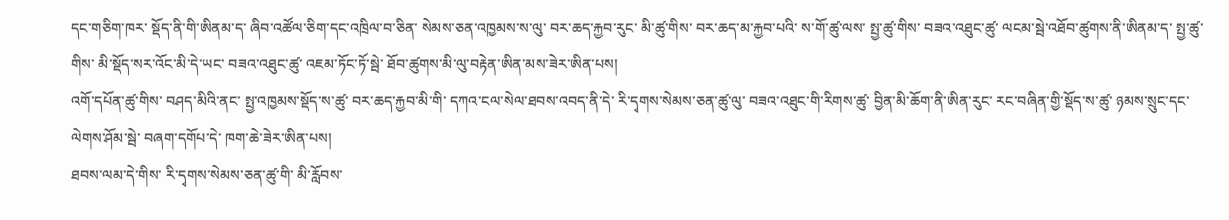དང་གཅིག་ཁར་ སྡོད་ནི་གི་ཨིནམ་ད་ ཞིབ་འཚོལ་ཅིག་དང་འཁྲིལ་བ་ཅིན་ སེམས་ཅན་འཁྱམས་ས་ལུ་ བར་ཆད་རྐྱབ་རུང་ མི་ཚུ་གིས་ བར་ཆད་མ་རྐྱབ་པའི་ ས་གོ་ཚུ་ལས་ སྤྱ་ཚུ་གིས་ བཟའ་འཐུང་ཚུ་ ལངམ་སྦེ་འཐོབ་ཚུགས་ནི་ཨིནམ་ད་ སྤྱ་ཚུ་གིས་ མི་སྡོད་སར་འོང་མི་དེ་ཡང་ བཟའ་འཐུང་ཚུ་ འཇམ་ཏོང་ཏོ་སྦེ་ ཐོབ་ཚུགས་མི་ལུ་བརྟེན་ཨིན་མས་ཟེར་ཨིན་པས།
འགོ་དཔོན་ཚུ་གིས་ བཤད་མིའི་ནང་ སྤྱ་འཁྱམས་སྡོད་ས་ཚུ་ བར་ཆད་རྐྱབ་མི་གི་ དཀའ་ངལ་སེལ་ཐབས་འབད་ནི་དེ་ རི་དྭགས་སེམས་ཅན་ཚུ་ལུ་ བཟའ་འཐུང་གི་རིགས་ཚུ་ བྱིན་མི་ཆོག་ནི་ཨིན་རུང་ རང་བཞིན་གྱི་སྡོད་ས་ཚུ་ ཉམས་སྲུང་དང་ ལེགས་ཤོམ་སྦེ་ བཞག་དགོཔ་དེ་ ཁག་ཆེ་ཟེར་ཨིན་པས།
ཐབས་ལམ་དེ་གིས་ རི་དྭགས་སེམས་ཅན་ཚུ་གི་ མི་རློབས་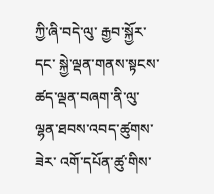ཀྱི་ཞི་བདེ་ལུ་ རྒྱབ་སྐྱོར་དང་ སྐྱེ་ལྡན་གནས་སྟངས་ཚད་ལྡན་བཞག་ནི་ལུ་ ལྷན་ཐབས་འབད་ཚུགས་ཟེར་ འགོ་དཔོན་ཚུ་གིས་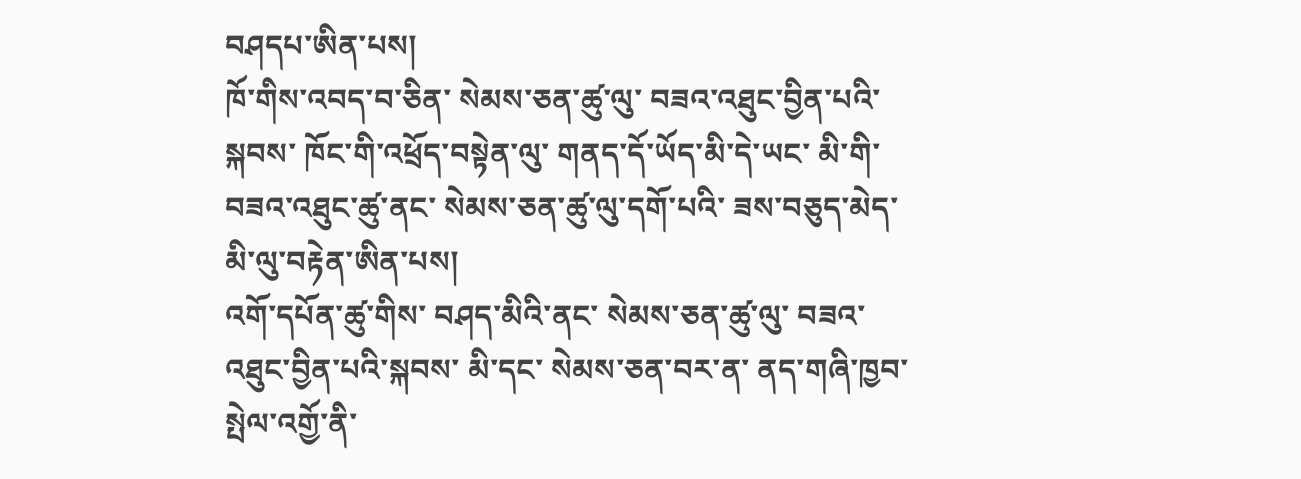བཤདཔ་ཨིན་པས།
ཁོ་གིས་འབད་བ་ཅིན་ སེམས་ཅན་ཚུ་ལུ་ བཟའ་འཐུང་བྱིན་པའི་སྐབས་ ཁོང་གི་འཕྲོད་བསྟེན་ལུ་ གནད་དོ་ཡོད་མི་དེ་ཡང་ མི་གི་བཟའ་འཐུང་ཚུ་ནང་ སེམས་ཅན་ཚུ་ལུ་དགོ་པའི་ ཟས་བཅུད་མེད་མི་ལུ་བརྟེན་ཨིན་པས།
འགོ་དཔོན་ཚུ་གིས་ བཤད་མིའི་ནང་ སེམས་ཅན་ཚུ་ལུ་ བཟའ་འཐུང་བྱིན་པའི་སྐབས་ མི་དང་ སེམས་ཅན་བར་ན་ ནད་གཞི་ཁྱབ་སྤེལ་འགྱོ་ནི་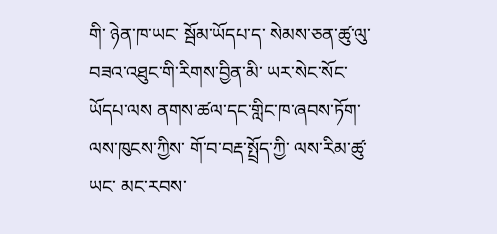གི་ ཉེན་ཁ་ཡང་ སྦོམ་ཡོདཔ་ད་ སེམས་ཅན་ཚུ་ལུ་ བཟའ་འཐུང་གི་རིགས་བྱིན་མི་ ཡར་སེང་སོང་ཡོདཔ་ལས ནགས་ཚལ་དང་གླིང་ཁ་ཞབས་ཏོག་ལས་ཁུངས་ཀྱིས་ གོ་བ་བརྡ་སྤྲོད་ཀྱི་ ལས་རིམ་ཚུ་ཡང་ མང་རབས་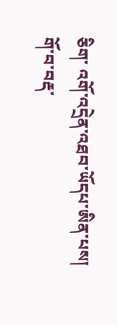ཅིག་ འགོ་འདྲེན་འཐབ་ཡོདཔ་ཨིན་པས།
གོ་བ་བརྡ་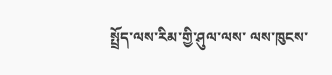སྤྲོད་ལས་རིམ་གྱི་ཤུལ་ལས་ ལས་ཁུངས་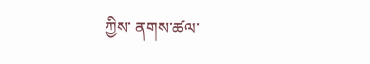ཀྱིས་ ནགས་ཚལ་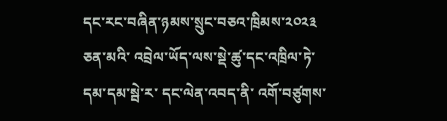དང་རང་བཞིན་ཉམས་སྲུང་བཅའ་ཁྲིམས་༢༠༢༣ ཅན་མའི་ འབྲེལ་ཡོད་ལས་སྡེ་ཚུ་དང་འཁྲིལ་ཏེ་ དམ་དམ་སྦེ་ར་ དང་ལེན་འབད་ནི་ འགོ་བཙུགས་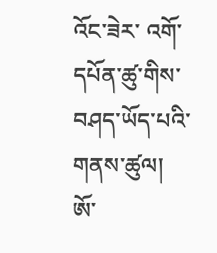འོང་ཟེར་ འགོ་དཔོན་ཚུ་གིས་ བཤད་ཡོད་པའི་གནས་ཚུལ།
ཨོ་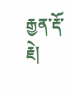རྒྱན་རྡོ་རྗེ།